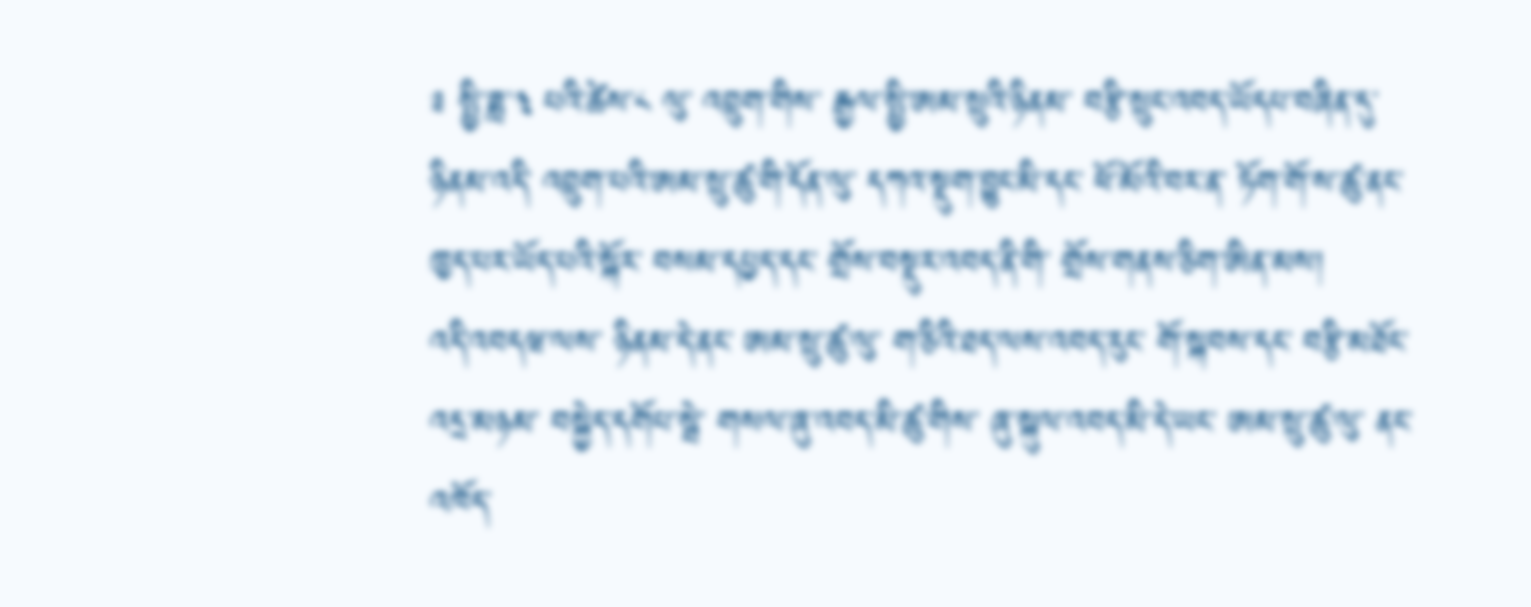༉ སྤྱི་ཟླ་༣ པའི་ཚེས་༨ ལུ་ འབྲུག་གིས་ རྒྱལ་སྤྱི་ཨམ་སྲུའི་ཉིནམ་ བརྩི་སྲུང་འབད་ཡོདཔ་བཞིན་དུ་ ཉིནམ་འདི་ འབྲུག་པའི་ཨམ་སྲུ་ཚུ་གི་དོན་ལུ་ དཀའ་སྡུག་བྱུང་མི་དང་ ཕོ་མོའི་བར་ན་ ཏོག་གོ་ས་ཚུ་ནང་ ཁྱད་པར་ཡོད་པའི་སྐོར་ བསམ་དཔྱད་དང་ གྲོས་བསྡུར་འབད་ནི་གི་ གྲོས་གནས་ཅིག་ཨིན་མས།
འདི་འབདཝ་ལས་ ཉིནམ་དེ་ནང་ ཨམ་སྲུ་ཚུ་ལུ་ ག་ཅིའི་ཐད་ལས་འབད་རུང་ གོ་སྐབས་དང་ བརྩི་མཐོང་འདྲ་མཉམ་ བསྐྱེད་དགོཔ་སྦེ་ གསལ་ཞུ་འབད་མི་ཚུ་གིས་ ཞུ་སྐུལ་འབད་མི་དེ་ཡང་ ཨམ་སྲུ་ཚུ་ལུ་ ནང་འཁོད་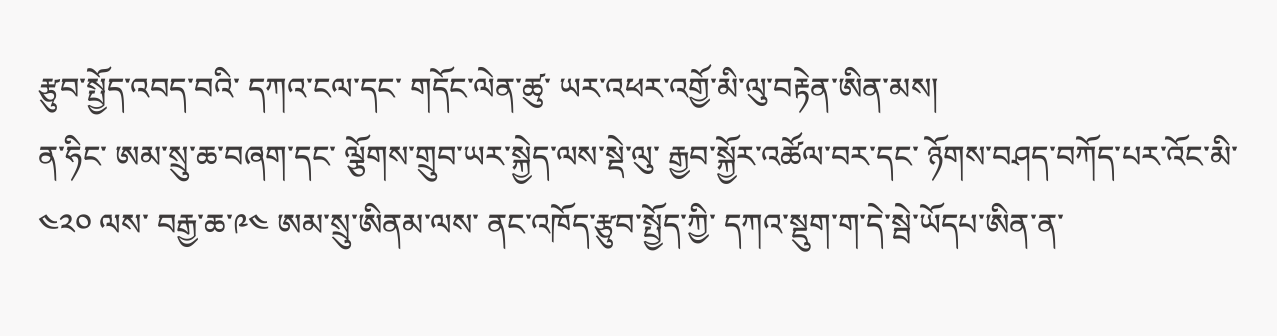རྩུབ་སྤྱོད་འབད་བའི་ དཀའ་ངལ་དང་ གདོང་ལེན་ཚུ་ ཡར་འཕར་འགྱོ་མི་ལུ་བརྟེན་ཨིན་མས།
ན་ཧིང་ ཨམ་སྲུ་ཆ་བཞག་དང་ ལྕོགས་གྲུབ་ཡར་སྐྱེད་ལས་སྡེ་ལུ་ རྒྱབ་སྐྱོར་འཚོལ་བར་དང་ ཉོགས་བཤད་བཀོད་པར་འོང་མི་༤༢༠ ལས་ བརྒྱ་ཆ་༩༤ ཨམ་སྲུ་ཨིནམ་ལས་ ནང་འཁོད་རྩུབ་སྤྱོད་ཀྱི་ དཀའ་སྡུག་ག་དེ་སྦེ་ཡོདཔ་ཨིན་ན་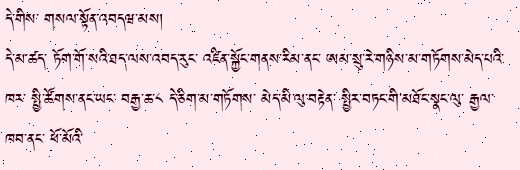དེ་གིས་ གསལ་སྟོན་འབདཝ་མས།
དེ་མ་ཚད་ ཏོག་གོ་སའི་ཐད་ལས་འབད་རུང་ འཛིན་སྐྱོང་གནས་རིམ་ནང་ ཨམ་སྲུ་རེ་གཉིས་མ་གཏོགས་མེད་པའི་ཁར་ སྤྱི་ཚོགས་ནང་ཡང་ བརྒྱ་ཆ་༨ དེ་ཅིག་མ་གཏོགས་ མེད་མི་ལུ་བརྟེན་ སྤྱིར་བཏང་གི་མཐོང་སྣང་ལུ་ རྒྱལ་ཁབ་ནང་ ཕོ་མོའི་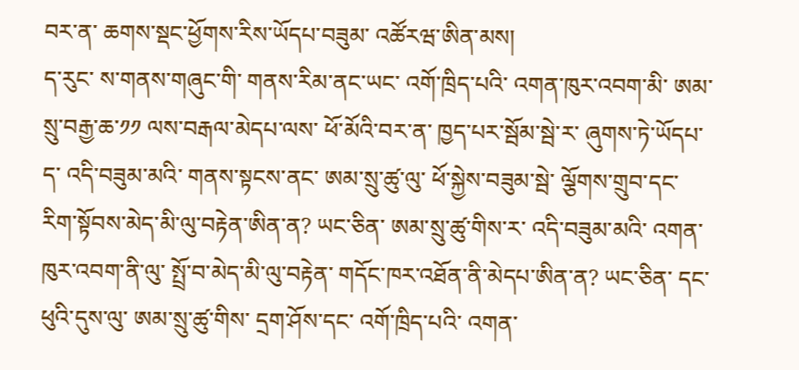བར་ན་ ཆགས་སྡང་ཕྱོགས་རིས་ཡོདཔ་བཟུམ་ འཚོརཝ་ཨིན་མས།
ད་རུང་ ས་གནས་གཞུང་གི་ གནས་རིམ་ནང་ཡང་ འགོ་ཁྲིད་པའི་ འགན་ཁུར་འབག་མི་ ཨམ་སྲུ་བརྒྱ་ཆ་༡༡ ལས་བརྒལ་མེདཔ་ལས་ ཕོ་མོའི་བར་ན་ ཁྱད་པར་སྦོམ་སྦེ་ར་ ཞུགས་ཏེ་ཡོདཔ་ད་ འདི་བཟུམ་མའི་ གནས་སྟངས་ནང་ ཨམ་སྲུ་ཚུ་ལུ་ ཕོ་སྐྱེས་བཟུམ་སྦེ་ ལྕོགས་གྲུབ་དང་ རིག་སྟོབས་མེད་མི་ལུ་བརྟེན་ཨིན་ན? ཡང་ཅིན་ ཨམ་སྲུ་ཚུ་གིས་ར་ འདི་བཟུམ་མའི་ འགན་ཁུར་འབག་ནི་ལུ་ སྤྲོ་བ་མེད་མི་ལུ་བརྟེན་ གདོང་ཁར་འཐོན་ནི་མེདཔ་ཨིན་ན? ཡང་ཅིན་ དང་ཕུའི་དུས་ལུ་ ཨམ་སྲུ་ཚུ་གིས་ དྲག་ཤོས་དང་ འགོ་ཁྲིད་པའི་ འགན་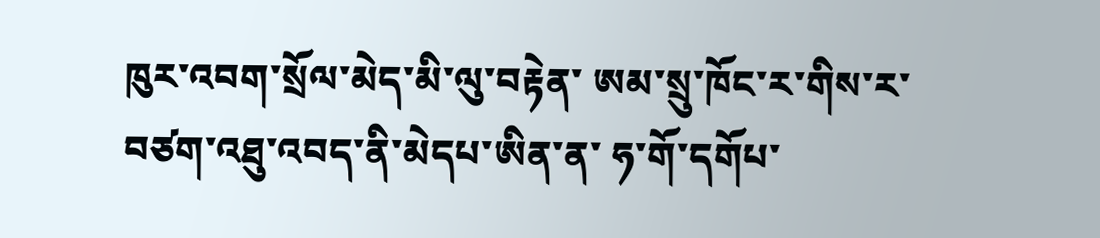ཁུར་འབག་སྲོལ་མེད་མི་ལུ་བརྟེན་ ཨམ་སྲུ་ཁོང་ར་གིས་ར་ བཙག་འཐུ་འབད་ནི་མེདཔ་ཨིན་ན་ ཧ་གོ་དགོཔ་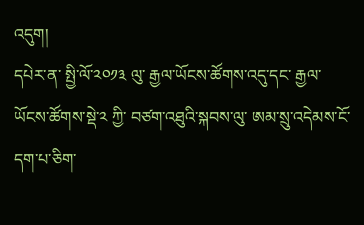འདུག།
དཔེར་ན་ སྤྱི་ལོ་༢༠༡༣ ལུ་ རྒྱལ་ཡོངས་ཚོགས་འདུ་དང་ རྒྱལ་ཡོངས་ཚོགས་སྡེ་༢ ཀྱི་ བཙག་འཐུའི་སྐབས་ལུ་ ཨམ་སྲུ་འདེམས་ངོ་དག་པ་ཅིག་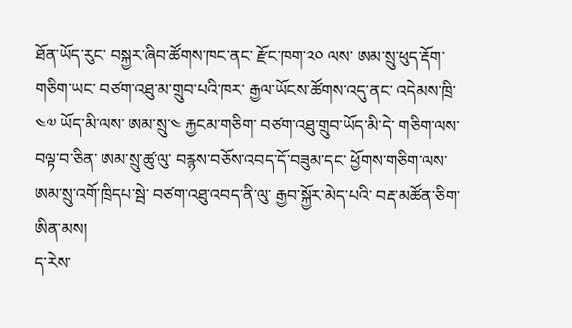ཐོན་ཡོད་རུང་ བསྐྱར་ཞིབ་ཚོགས་ཁང་ནང་ རྫོང་ཁག་༢༠ ལས་ ཨམ་སྲུ་ཕུད་རྡོག་གཅིག་ཡང་ བཙག་འཐུ་མ་གྲུབ་པའི་ཁར་ རྒྱལ་ཡོངས་ཚོགས་འདུ་ནང་ འདེམས་ཁྲི་༤༧ ཡོད་མི་ལས་ ཨམ་སྲུ་༤ རྐྱངམ་གཅིག་ བཙག་འཐུ་གྲུབ་ཡོད་མི་དེ་ གཅིག་ལས་བལྟ་བ་ཅིན་ ཨམ་སྲུ་ཚུ་ལུ་ བརྙས་བཅོས་འབད་དོ་བཟུམ་དང་ ཕྱོགས་གཅིག་ལས་ ཨམ་སྲུ་འགོ་ཁྲིདཔ་སྦེ་ བཙག་འཐུ་འབད་ནི་ལུ་ རྒྱབ་སྐྱོར་མེད་པའི་ བརྡ་མཚོན་ཅིག་ཨིན་མས།
ད་རེས་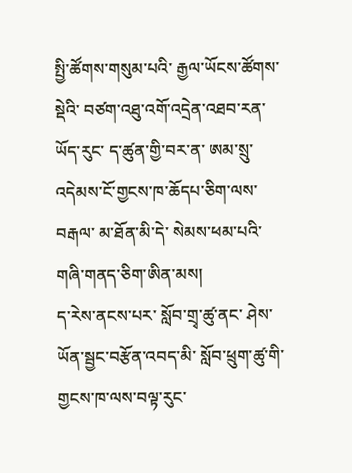སྤྱི་ཚོགས་གསུམ་པའི་ རྒྱལ་ཡོངས་ཚོགས་སྡེའི་ བཙག་འཐུ་འགོ་འདྲེན་འཐབ་རན་ཡོད་རུང་ ད་ཚུན་གྱི་བར་ན་ ཨམ་སྲུ་འདེམས་ངོ་གྱངས་ཁ་ཆོདཔ་ཅིག་ལས་བརྒལ་ མ་ཐོན་མི་དེ་ སེམས་ཕམ་པའི་ གཞི་གནད་ཅིག་ཨིན་མས།
ད་རེས་ནངས་པར་ སློབ་གྲྭ་ཚུ་ནང་ ཤེས་ཡོན་སྦྱང་བརྩོན་འབད་མི་ སློབ་ཕྲུག་ཚུ་གི་ གྱངས་ཁ་ལས་བལྟ་རུང་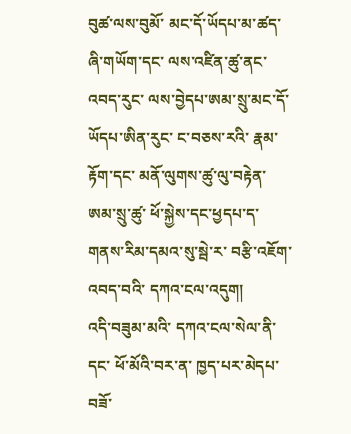བུཚ་ལས་བུམོ་ མང་དོ་ཡོདཔ་མ་ཚད་ ཞི་གཡོག་དང་ ལས་འཛིན་ཚུ་ནང་འབད་རུང་ ལས་བྱེདཔ་ཨམ་སྲུ་མང་དོ་ཡོདཔ་ཨིན་རུང་ ང་བཅས་རའི་ རྣམ་རྟོག་དང་ མནོ་ལུགས་ཚུ་ལུ་བརྟེན་ ཨམ་སྲུ་ཚུ་ ཕོ་སྐྱེས་དང་ཕྱདཔ་ད་ གནས་རིམ་དམའ་སུ་སྦེ་ར་ བརྩི་འཇོག་འབད་བའི་ དཀའ་ངལ་འདུག།
འདི་བཟུམ་མའི་ དཀའ་ངལ་སེལ་ནི་དང་ ཕོ་མོའི་བར་ན་ ཁྱད་པར་མེདཔ་བཟོ་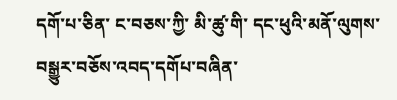དགོ་པ་ཅིན་ ང་བཅས་ཀྱི་ མི་ཚུ་གི་ དང་ཕུའི་མནོ་ལུགས་ བསྒྱུར་བཅོས་འབད་དགོཔ་བཞིན་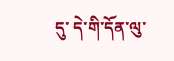དུ་ དེ་གི་དོན་ལུ་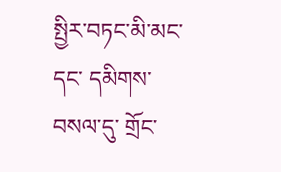སྤྱིར་བཏང་མི་མང་དང་ དམིགས་བསལ་དུ་ གྲོང་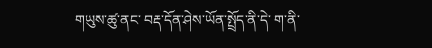གཡུས་ཚུ་ནང་ བརྡ་དོན་ཤེས་ཡོན་སྤྲོད་ནི་དེ་ ག་ནི་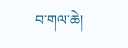བ་གལ་ཆེ།